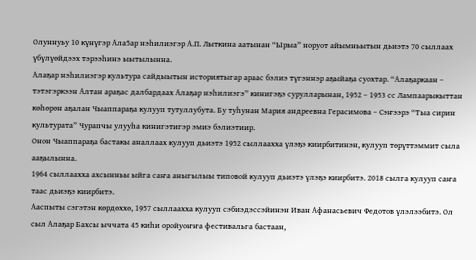Олуннуьу 10 күнүгэр Ала5ар нэһилиэгэр А.П. Лыткина аатынан “Ырыа” норуот айымньытын дьиэтэ 70 сыллаах үбүлүөйдээх тэрээһинэ ыытылынна.
Алаҕар нэһилиэгэр культура сайдыытын историятыгар араас бэлиэ түгэннэр аҕыйаҕа суохтар. “Алаҕаркаан – тэтэгэркээн Алтан араҕас далбардаах Алаҕар нэһилиэгэ” кинигэҕэ сурулларынан, 1952 – 1953 сс Лампаарыкыттан көһөрөн аҕалан Чыаппараҕа кулууп тутуллубута. Бу туһунан Мария андреевна Герасимова – Сэҥээрэ “Тыа сирин культурата” Чурапчы улууһа кинигэтигэр эмиэ бэлиэтиир.
Онон Чыаппараҕа бастакы аналлаах кулууп дьиэтэ 1952 сыллаахха үлэҕэ киирбитинэн, кулууп төрүттэммит сыла ааҕылынна.
1964 сыллаахха ахсынньы ыйга саҥа аныгылыы типовой кулууп дьиэтэ үлэҕэ киирбитэ. 2018 сылга кулууп саҥа таас дьиэҕэ киирбитэ.
Ааспыты сэгэтэн көрдөххө, 1957 сыллаахха кулууп сэбиэдэссэйинэн Иван Афанасьевич Федотов үлэлээбитэ. Ол сыл Алаҕар Бахсы ыччата 45 киһи оройуоҥҥа фестивальга бастаан,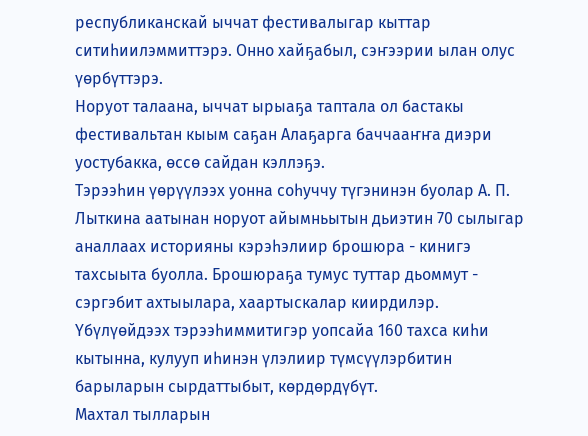республиканскай ыччат фестивалыгар кыттар ситиһиилэммиттэрэ. Онно хайҕабыл, сэҥээрии ылан олус үөрбүттэрэ.
Норуот талаана, ыччат ырыаҕа таптала ол бастакы фестивальтан кыым саҕан Алаҕарга баччааҥҥа диэри уостубакка, өссө сайдан кэллэҕэ.
Тэрээһин үөрүүлээх уонна соһуччу түгэнинэн буолар А. П. Лыткина аатынан норуот айымньытын дьиэтин 70 сылыгар аналлаах историяны кэрэһэлиир брошюра - кинигэ тахсыыта буолла. Брошюраҕа тумус туттар дьоммут - сэргэбит ахтыылара, хаартыскалар киирдилэр.
Үбүлүөйдээх тэрээһиммитигэр уопсайа 160 тахса киһи кытынна, кулууп иһинэн үлэлиир түмсүүлэрбитин барыларын сырдаттыбыт, көрдөрдүбүт.
Махтал тылларын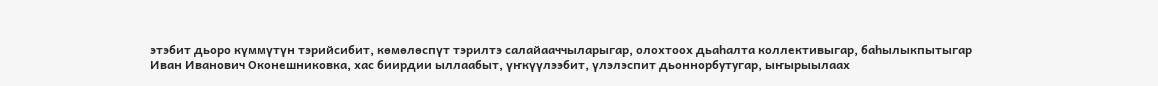этэбит дьоро күммүтүн тэрийсибит, көмөлөспүт тэрилтэ салайааччыларыгар, олохтоох дьаһалта коллективыгар, баһылыкпытыгар Иван Иванович Оконешниковка, хас биирдии ыллаабыт, үҥкүүлээбит, үлэлэспит дьоннорбутугар, ыҥырыылаах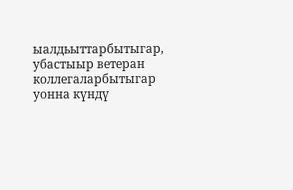ыалдьыттарбытыгар, убастыыр ветеран коллегаларбытыгар уонна күндү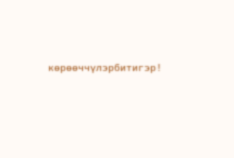көрөөччүлэрбитигэр!